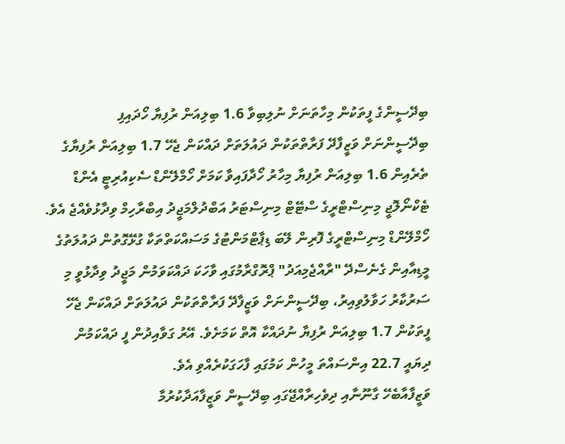ބިދޭސީންގެ ފީތަކުން މިހާތަނަށް ނުލިބިވާ 1.6 ބިލިއަން ރުފިޔާ ހޯދައިފި
ބިދޭސީންނަށް ވަޒީފާދޭ ފަރާތްތަކުން ދައުލަތަށް ދައްކަން ޖެހޭ 1.7 ބިލިއަން ރުފިޔާގެ ތެރެއިން 1.6 ބިލިއަން ރުފިޔާ މިހާރު ހޯދާފައިވާ ކަމަށް ހޯމްލޭންޑް ސެކިއުރިޓީ އެންޑް ޓެކްނޯލޮޖީ މިނިސްޓްރީގެ ސްޓޭޓް މިނިސްޓަރު އަބްދުލްމަޖީދު އިބްރާހިމް ވިދާޅުވެއްޖެ އެވެ.
ހޯމްލޭންޑް މިނިސްޓްރީގެ ފޮރިން ލޭބަ ޑިޕާޓްމަންޓުގެ މަސައްކަތްތަކާ ގުޅޭގޮތުން ދައުލަތުގެ މީޑިއާއިން ގެނެސްދޭ "ރާއްޖެމިއަދު" ޕްރޮގްރާމުގައި ވާހަކަ ދައްކަވަމުން މަޖީދު ވިދާޅުވީ މި ސަރުކާރު ހަވާލުވިއިރު، ބިދޭސީންނަށް ވަޒީފާދޭ ފަރާތްތަކުން ދައުލަތަށް ދައްކަން ޖެހޭ ފީތަކުން 1.7 ބިލިއަން ރުފިޔާ ނުދައްކާ އޮތް ކަމަށެވެ. އޭރު ގަވާއިދުން ފީ ދައްކަމުން ދިޔައީ 22.7 އިންސައްތަ މީހުން ކަމުގައި ފާހަގަކުރެއްވި އެވެ.
ވަޒީފާއާބެހޭ ގާނޫނާއި ދިވެހިރާއްޖޭގައި ބިދޭސީން ވަޒީފާއަދާކުރުމާ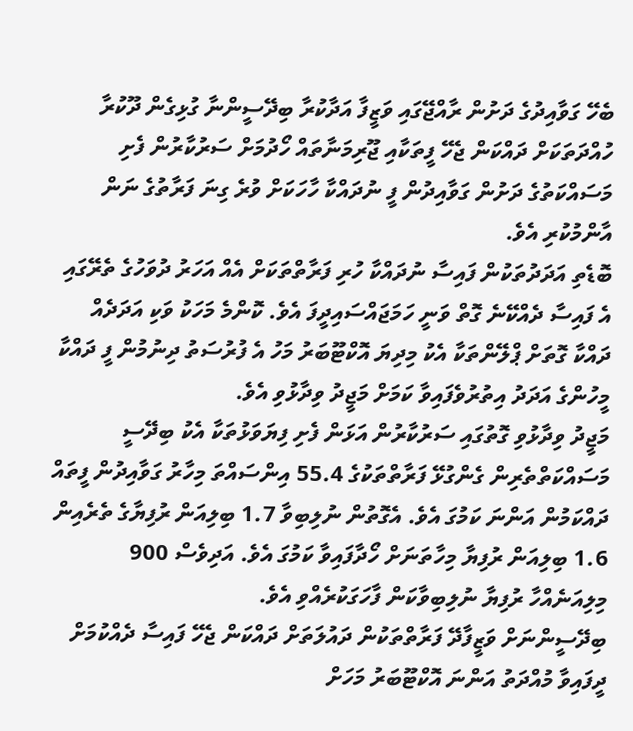ބެހޭ ގަވާއިދުގެ ދަށުން ރާއްޖޭގައި ވަޒީފާ އަދާކުރާ ބިދޭސީންނާ ގުޅިގެން ދޫކުރާ ހުއްދަތަކަށް ދައްކަން ޖެހޭ ފީތަކާއި ޖޫރިމަނާތައް ހޯދުމަށް ސަރުކާރުން ފެށި މަސައްކަތުގެ ދަށުން ގަވާއިދުން ފީ ނުދައްކާ ހާހަކަށް ވުރެ ގިނަ ފަރާތުގެ ނަން އާންމުކުރި އެވެ.
ބޮޑެތި އަދަދުތަކުން ފައިސާ ނުދައްކާ ހުރި ފަރާތްތަކަށް އެއް އަހަރު ދުވަހުގެ ތެރޭގައި އެ ފައިސާ ދެއްކޭނެ ގޮތް ވަނީ ހަމަޖައްސައިދީފަ އެވެ. ކޮންމެ މަހަކު ވަކި އަދަދެއް ދައްކާ ގޮތަށް ޕްލޭންތަކާ އެކު މިދިޔަ އޮކްޓޫބަރު މަހު އެ ފުރުސަތު ދިނުމުން ފީ ދައްކާ މީހުންގެ އަދަދު އިތުރުވެފައިވާ ކަމަށް މަޖީދު ވިދާޅުވި އެވެ.
މަޖީދު ވިދާޅުވި ގޮތުގައި ސަރުކާރުން އަޅަން ފެށި ފިޔަވަޅުތަކާ އެކު ބިދޭސީ މަސައްކަތްތެރިން ގެންގުޅޭ ފަރާތްތަކުގެ 55.4 އިންސައްތަ މިހާރު ގަވާއިދުން ފީތައް ދައްކަމުން އަންނަ ކަމުގަ އެވެ. އެގޮތުން ނުލިބިވާ 1.7 ބިލިއަން ރުފިޔާގެ ތެރެއިން 1.6 ބިލިއަން ރުފިޔާ މިހާތަނަށް ހޯދާފައިވާ ކަމުގަ އެވެ. އަދިވެސް 900 މިލިއަނެއްހާ ރުފިޔާ ނުލިބިވާކަން ފާހަގަކުރެއްވި އެވެ.
ބިދޭސީންނަށް ވަޒީފާދޭ ފަރާތްތަކުން ދައުލަތަށް ދައްކަން ޖެހޭ ފައިސާ ދެއްކުމަށް ދީފައިވާ މުއްދަތު އަންނަ އޮކްޓޫބަރު މަހަށް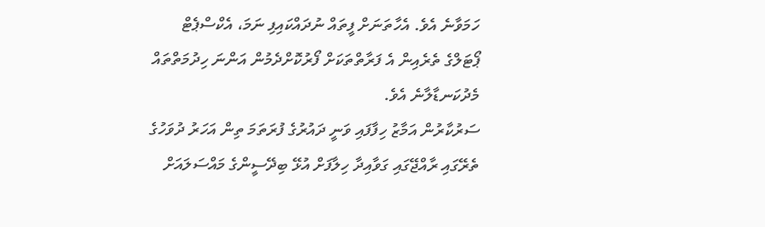ހަމަވާނެ އެވެ. އެހާތަނަށް ފީތައް ނުދައްކައިފި ނަމަ، އެކްސްޕެޓް ޕޯޓަލްގެ ތެރެއިން އެ ފަރާތްތަކަށް ފޯރުކޮށްދެމުން އަންނަ ހިދުމަތްތައް މެދުކަނޑާލާނެ އެވެ.
ސަރުކާރުން އަމާޒު ހިފާފައި ވަނީ ދައުރުގެ ފުރަތަމަ ތިން އަހަރު ދުވަހުގެ ތެރޭގައި ރާއްޖޭގައި ގަވާއިދާ ހިލާފަށް އުޅޭ ބިދޭސީންގެ މައްސަލައަށް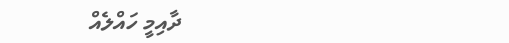ދާއިމީ ހައްލެއް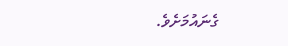ގެނައުމަށެވެ.